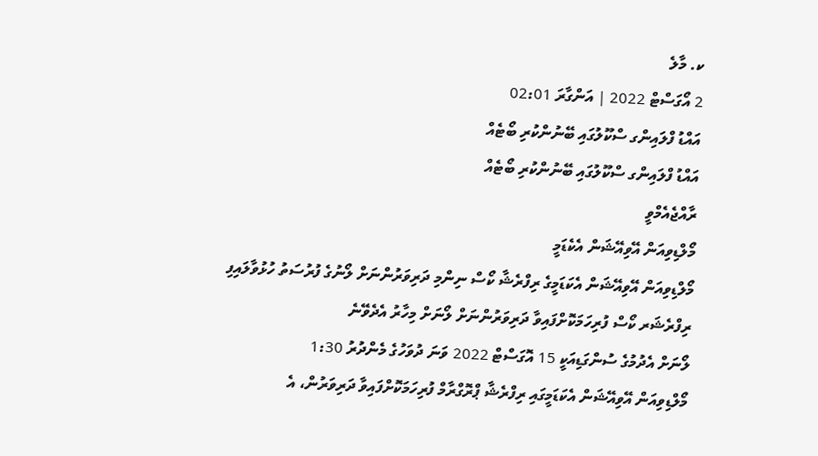ކ. މާލެ
2 އޯގަސްޓް 2022 | އަންގާރަ 02:01
އައްޑު ފްލައިންގ ސްކޫލުގައި ބޭނުންކުރި ބޯޓެއް
އައްޑު ފްލައިންގ ސްކޫލުގައި ބޭނުންކުރި ބޯޓެއް
ރާއްޖެއެމްވީ
މޯލްޑިވިއަން އޭވިއޭޝަން އެކެޑަމީ
މޯލްޑިވިއަން އޭވިއޭޝަން އެކަޑަމީގެ ރިފްރެޝާ ކޯސް ނިންމި ދަރިވަރުންނަށް ލޯނުގެ ފުރުސަތު ހުޅުވާލައިފި
ރިފްރެޝަރ ކޯސް ފުރިހަމަކޮށްފައިވާ ދަރިވަރުންނަށް ލޯނަށް މިހާރު އެދެވޭނެ
ލޯނަށް އެދުމުގެ ސުންގަޑިއަކީ 15 އޮގަސްޓް 2022 ވަނަ ދުވަހުގެ މެންދުރު 1:30
މޯލްޑިވިއަން އޭވިއޭޝަން އެކަޑަމީގައި ރިފްރެޝާ ޕްރޮގްރާމް ފުރިހަމަކޮށްފައިވާ ދަރިވަރުން، އެ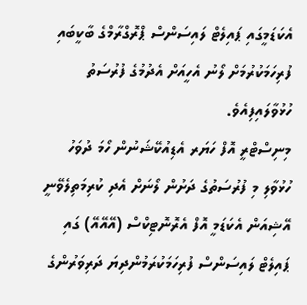އެކަޑަމީގައި ޕައިލެޓް ލައިސަންސް ޕްރޮގްރާމްގެ ބާކީބައި ފުރިހަމަކުރުމަށް ލޯނު އެހީއަށް އެދުމުގެ ފުރުސަތު ހުޅުވާލައިފިއެވެ.
މިނިސްޓްރީ އޮފް ހަޔަރ އެޑިއުކޭޝަނުން ހޯމަ ދުވަހު ހުޅުވާލި މި ފުރުސަތުގެ ދަށުން ލޯނަށް އެދި ކުރިމަތިލެވޭނީ އޭޝިއަން އެކަޑަމީ އޮފް އެރޮނޮޓިކްސް (އޭއޭއޭ) ގައި ޕައިލެޓް ލައިސަންސް ފުރިހަމަކުރަމުންދިޔަ ދަރިވަރުންގެ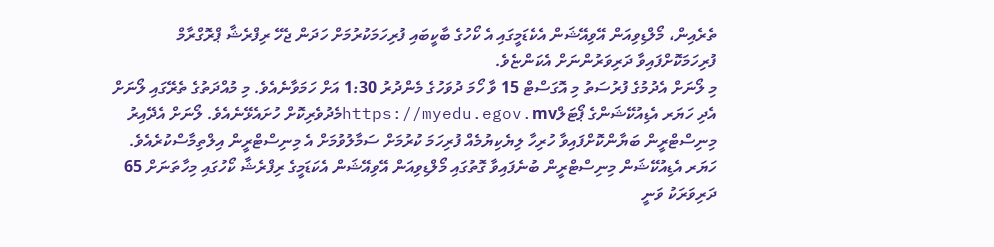ތެރެއިން، މޯލްޑިވިއަން އޭވިއޭޝަން އެކެޑަމީގައި އެ ކޯހުގެ ބާކީބައި ފުރިހަމަކުރުމަށް ހަދަން ޖެހޭ ރިފްރެޝާ ޕްރޮގްރާމް ފުރިހަމަކޮށްފައިވާ ދަރިވަރުންނަށް އެކަންޏެވެ.
މި ލޯނަށް އެދުމުގެ ފުރުސަތު މި އޮގަސްޓް 15 ވާ ހޯމަ ދުވަހުގެ މެންދުރު 1:30 އަށް ހަމަވާނެއެވެ. މި މުއްދަތުގެ ތެރޭގައި ލޯނަށް އެދި ހަޔަރ އެޑިއުކޭޝަންގެ ޕޯޓަލްhttps://myedu.egov.mvމެދުވެރިކޮށް ހުށައެޅޭނެއެވެ. ލޯނަށް އެދޭއިރު މިނިސްޓްރީން ބަޔާންކޮށްފައިވާ ހުރިހާ ލިޔެކިޔުމެއް ފުރިހަމަ ކުރުމަށް ސަމާލުވުމަށް އެ މިނިސްޓްރީން އިލްތިމާސްކުރެއެވެ.
ހަޔަރ އެޑިއުކޭޝަން މިނިސްޓްރީން ބުނެފައިވާ ގޮތުގައި މޯލްޑިވިއަން އޭވިއޭޝަން އެކަޑަމީގެ ރިފްރެޝާ ކޯހުގައި މިހާތަނަށް 65 ދަރިވަރަކު ވަނީ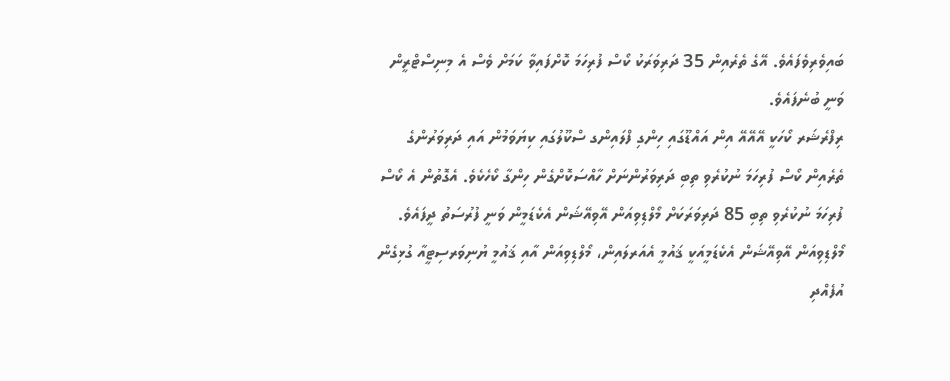ބައިވެރިވެފައެވެ. އޭގެ ތެރެއިން 35 ދަރިވަރަކު ކޯސް ފުރިހަމަ ކޮށްފައިވާ ކަމަށް ވެސް އެ މިނިސްޓްރީން ވަނީ ބުނެފައެވެ.
ރިފްރެޝަރ ކޯހަކީ އޭއޭއޭ އިން އައްޑޫގައި ހިންގި ފްލައިންގ ސްކޫލުގައި ކިޔަވަމުން އައި ދަރިވަރުންގެ ތެރެއިން ކޯސް ފުރިހަމަ ނުކުރެވި ތިބި ދަރިވަރުންނަށް ހާއްސަކޮށްގެން ހިންގާ ކޯހެކެވެ. އެގޮތުން އެ ކޯސް ފުރިހަމަ ނުކުރެވި ތިބި 85 ދަރިވަރަކަށް މޯލްޑިވިއަން އޭވިއޭޝަން އެކެޑަމީން ވަނީ ފުރުސަތު ދީފައެވެ.
މޯލްޑިވިއަން އޭވިއޭޝަން އެކެޑަމީއަކީ ޤައުމީ އެއަރލައިން، މޯލްޑިވިއަން އާއި ޤައުމީ ޔުނިވަރސިޓީއާ ގުޅިގެން އުފެއްދި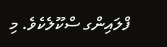ފްލައިންގ ސްކޫލެކެވެ. މި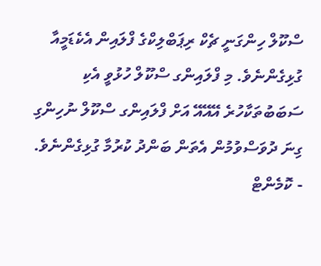ސްކޫލް ހިންގަނީ ޗެކް ރިޕަބްލިކްގެ ފްލައިން އެކެޑަމީއާ ގުޅިގެންނެވެ. މި ފްލައިންގ ސްކޫލް ހުޅުވީ އެކި ސަބަބުތަކާހުރެ އޭއޭއޭ އަށް ފްލައިންގ ސްކޫލް ނުހިންގި ގިނަ ދުވަސްވުމުން އެތަން ބަންދު ކުރުމާ ގުޅިގެންނެވެ.
- ކޮމެންޓް